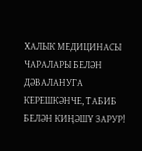ХАЛЫК МЕДИЦИНАСЫ ЧАРАЛАРЫ БЕЛӘН ДӘВАЛАНУГА КЕРЕШКӘНЧЕ, ТАБИБ БЕЛӘН КИҢӘШҮ ЗАРУР!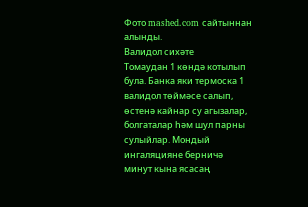Фото mashed.com сайтыннан алынды.
Валидол сихәте
Томаудан 1 көндә котылып була. Банка яки термоска 1 валидол төймәсе салып, өстенә кайнар су агызалар, болгаталар һәм шул парны сулыйлар. Мондый ингаляцияне берничә минут кына ясасаң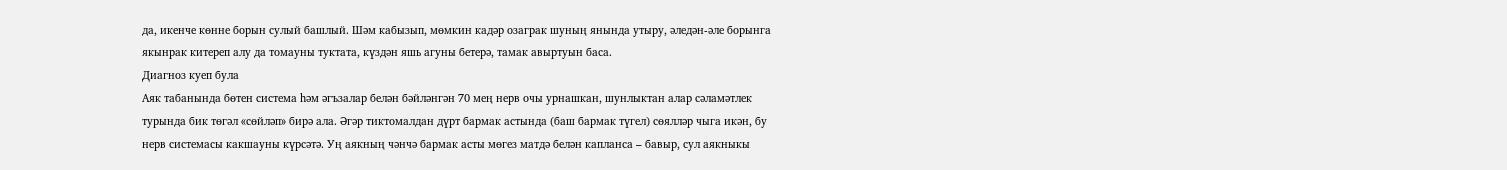да, икенче көнне борын сулый башлый. Шәм кабызып, мөмкин кадәр озаграк шуның янында утыру, әледән-әле борынга якынрак китереп алу да томауны туктата, күздән яшь агуны бетерә, тамак авыртуын баса.
Диагноз куеп була
Аяк табанында бөтен система һәм әгъзалар белән бәйләнгән 70 мең нерв очы урнашкан, шунлыктан алар сәламәтлек турында бик төгәл «сөйләп» бирә ала. Әгәр тиктомалдан дүрт бармак астында (баш бармак түгел) сөялләр чыга икән, бу нерв системасы какшауны күрсәтә. Уң аякның чәнчә бармак асты мөгез матдә белән капланса – бавыр, сул аякныкы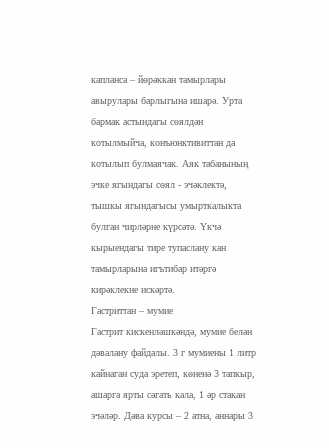капланса – йөрәккан тамырлары авырулары барлыгына ишарә. Урта бармак астындагы сөялдән котылмыйча, конъюнктивиттан да котылып булмаячак. Аяк табанының эчке ягындагы сөял - эчәклектә, тышкы ягындагысы умырткалыкта булган чирләрне күрсәтә. Үкчә кырыендагы тире тупаслану кан тамырларына игътибар итәргә кирәклекне искәртә.
Гастриттан – мумие
Гастрит кискенләшкәндә, мумие белән дәвалану файдалы. 3 г мумиены 1 литр кайнаган суда эретеп, көненә 3 тапкыр, ашарга ярты сәгать кала, 1 әр стакан эчәләр. Дәва курсы – 2 атна, аннары 3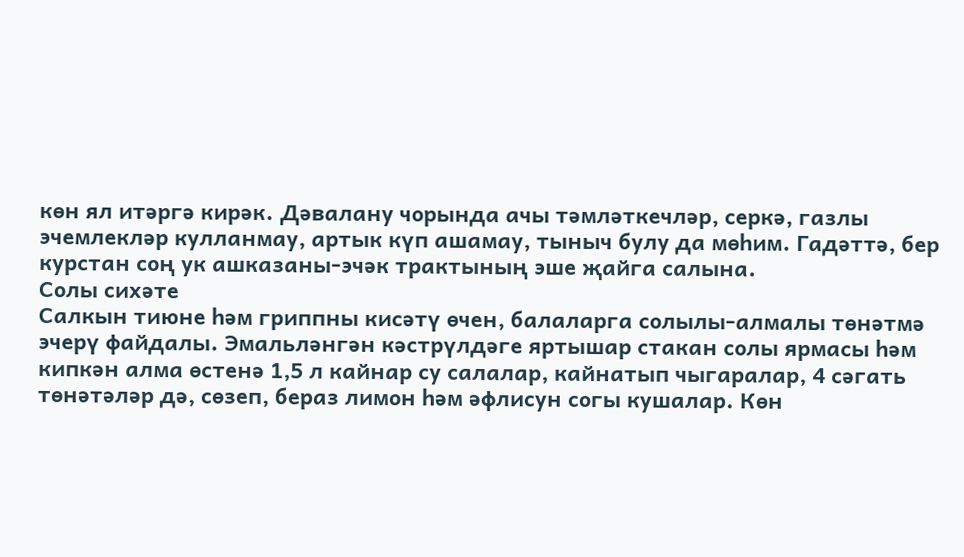көн ял итәргә кирәк. Дәвалану чорында ачы тәмләткечләр, серкә, газлы эчемлекләр кулланмау, артык күп ашамау, тыныч булу да мөһим. Гадәттә, бер курстан соң ук ашказаны-эчәк трактының эше җайга салына.
Солы сихәте
Салкын тиюне һәм гриппны кисәтү өчен, балаларга солылы-алмалы төнәтмә эчерү файдалы. Эмальләнгән кәстрүлдәге яртышар стакан солы ярмасы һәм кипкән алма өстенә 1,5 л кайнар су салалар, кайнатып чыгаралар, 4 сәгать төнәтәләр дә, сөзеп, бераз лимон һәм әфлисун согы кушалар. Көн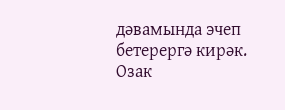дәвамында эчеп бетерергә кирәк. Озак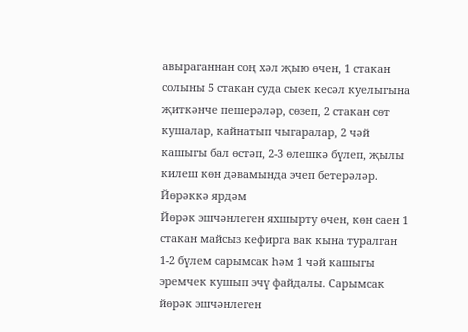авыраганнан соң хәл җыю өчен, 1 стакан солыны 5 стакан суда сыек кесәл куелыгына җиткәнче пешерәләр, сөзеп, 2 стакан сөт кушалар, кайнатып чыгаралар, 2 чәй кашыгы бал өстәп, 2-3 өлешкә бүлеп, җылы килеш көн дәвамында эчеп бетерәләр.
Йөрәккә ярдәм
Йөрәк эшчәнлеген яхшырту өчен, көн саен 1 стакан майсыз кефирга вак кына туралган 1-2 бүлем сарымсак һәм 1 чәй кашыгы эремчек кушып эчү файдалы. Сарымсак йөрәк эшчәнлеген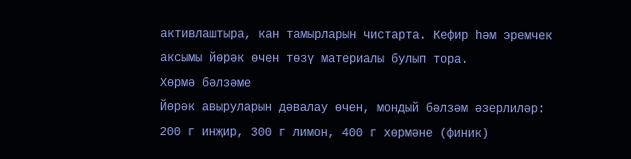активлаштыра, кан тамырларын чистарта. Кефир һәм эремчек аксымы йөрәк өчен төзү материалы булып тора.
Хөрмә бәлзәме
Йөрәк авыруларын дәвалау өчен, мондый бәлзәм әзерлиләр: 200 г инҗир, 300 г лимон, 400 г хөрмәне (финик)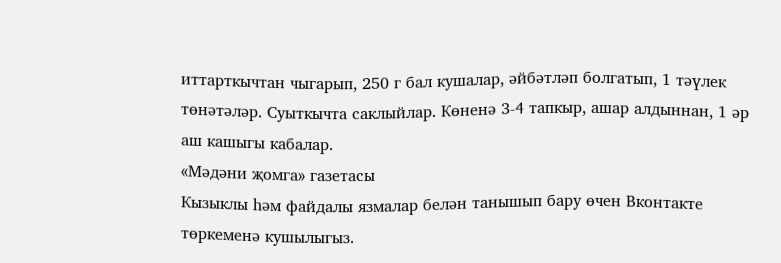иттарткычтан чыгарып, 250 г бал кушалар, әйбәтләп болгатып, 1 тәүлек төнәтәләр. Суыткычта саклыйлар. Көненә 3-4 тапкыр, ашар алдыннан, 1 әр аш кашыгы кабалар.
«Мәдәни җомга» газетасы
Кызыклы һәм файдалы язмалар белән танышып бару өчен Вконтакте төркеменә кушылыгыз.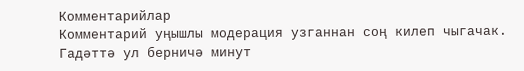Комментарийлар
Комментарий уңышлы модерация узганнан соң килеп чыгачак. Гадәттә ул берничә минут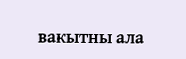вакытны ала